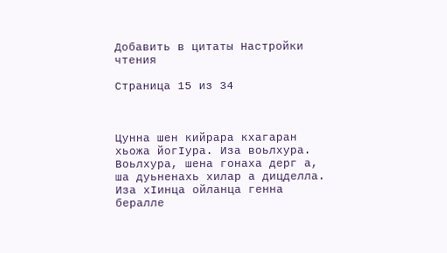Добавить в цитаты Настройки чтения

Страница 15 из 34



Цунна шен кийрара кхагаран хьожа йогIура. Иза воьлхура. Воьлхура, шена гонаха дерг а, ша дуьненахь хилар а дицделла. Иза хIинца ойланца генна бералле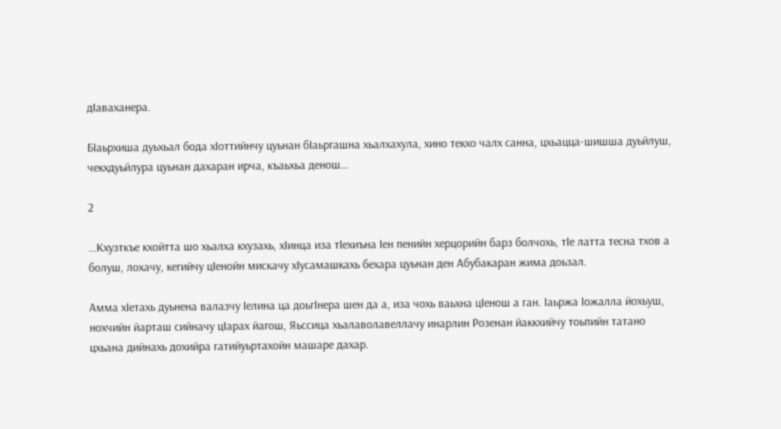дIаваханера.

БIаьрхиша дуьхьал бода хIоттийнчу цуьнан бIаьргашна хьалхахула, хино текхо чалх санна, цхьацца-шишша дуьйлуш, чекхдуьйлура цуьнан дахаран ирча, къаьхьа денош…

2

…Кхузткъе кхойтта шо хьалха кхузахь, хIинца иза тIехиъна Iен пенийн херцорийн барз болчохь, тIе латта тесна тхов а болуш, лохачу, кегийчу цIенойн мискачу хIусамашкахь бехара цуьнан ден Абубакаран жима доьзал.

Амма хIетахь дуьнена валазчу Iелина ца доьгIнера шен да а, иза чохь ваьхна цIенош а ган. Iаьржа Iожалла йохьуш, нохчийн йарташ сийначу цIарах йагош, Яьссица хьалаволавеллачу инарлин Розенан йаккхийчу тоьпийн татано цхьана дийнахь дохийра гатийуьртахойн машаре дахар.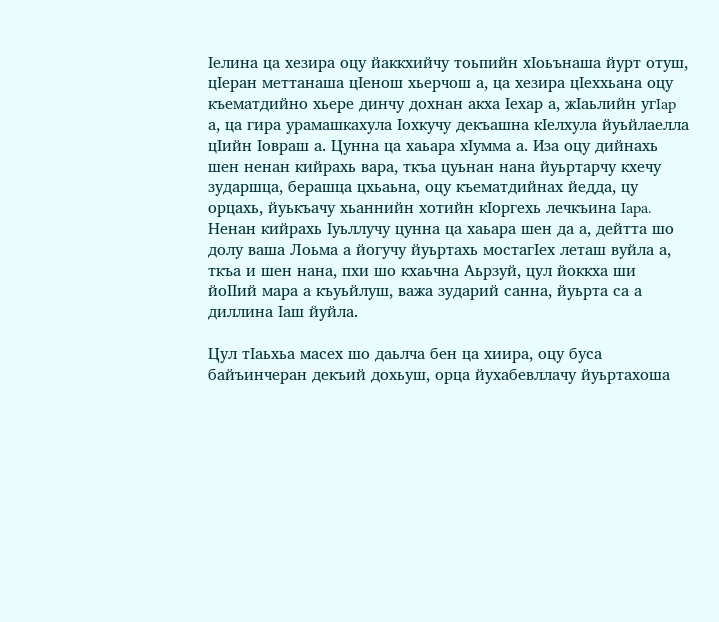Iелина ца хезира оцу йаккхийчу тоьпийн хIоьънаша йурт отуш, цIеран меттанаша цIенош хьерчош а, ца хезира цIеххьана оцу къематдийно хьере динчу дохнан акха Iехар а, жIаьлийн yгIap а, ца гира урамашкахула Iохкучу декъашна кIелхула йуьйлаелла цIийн Iовраш а. Цунна ца хаьара хIумма а. Иза оцу дийнахь шен ненан кийрахь вара, ткъа цуьнан нана йуьртарчу кхечу зударшца, берашца цхьаьна, оцу къематдийнах йедда, цу орцахь, йуькъачу хьаннийн хотийн кIоргехь лечкъина Iapa. Ненан кийрахь Iуьллучу цунна ца хаьара шен да а, дейтта шо долу ваша Лоьма а йогучу йуьртахь мостагIех леташ вуйла а, ткъа и шен нана, пхи шо кхаьчна Аьрзуй, цул йоккха ши йоIIий мара а къуьйлуш, важа зударий санна, йуьрта са а диллина Iаш йуйла.

Цул тIаьхьа масех шо даьлча бен ца хиира, оцу буса байъинчеран декъий дохьуш, орца йухабевллачу йуьртахоша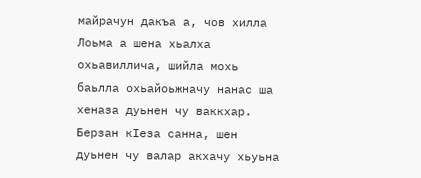майрачун дакъа а, чов хилла Лоьма а шена хьалха охьавиллича, шийла мохь баьлла охьайоьжначу нанас ша хеназа дуьнен чу ваккхар. Берзан кIеза санна, шен дуьнен чу валар акхачу хьуьна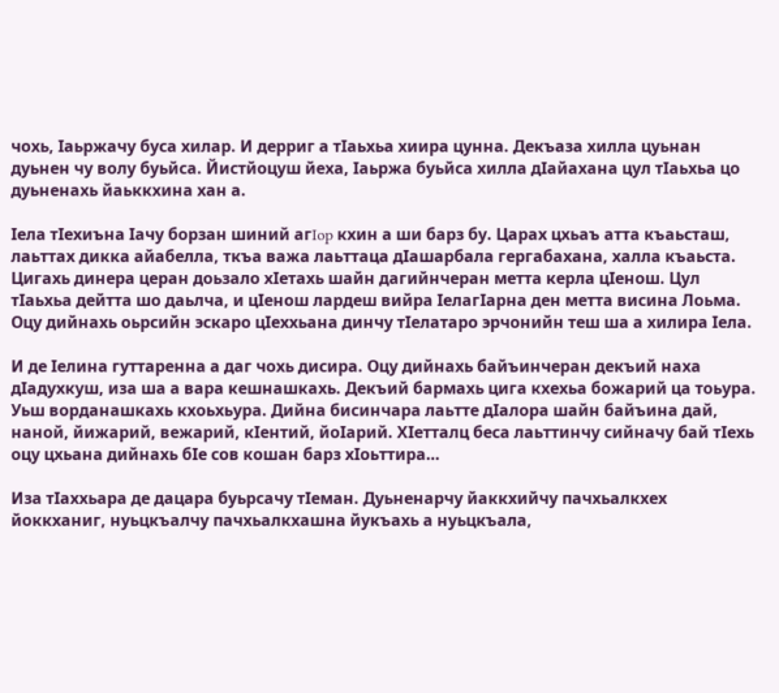чохь, Iаьржачу буса хилар. И дерриг а тIаьхьа хиира цунна. Декъаза хилла цуьнан дуьнен чу волу буьйса. Йистйоцуш йеха, Iаьржа буьйса хилла дIайахана цул тIаьхьа цо дуьненахь йаьккхина хан а.

Iела тIехиъна Iачу борзан шиний aгIop кхин а ши барз бу. Царах цхьаъ атта къаьсташ, лаьттах дикка айабелла, ткъа важа лаьттаца дIашарбала гергабахана, халла къаьста. Цигахь динера церан доьзало хIетахь шайн дагийнчеран метта керла цIенош. Цул тIаьхьа дейтта шо даьлча, и цIенош лардеш вийра IелагIарна ден метта висина Лоьма. Оцу дийнахь оьрсийн эскаро цIеххьана динчу тIелатаро эрчонийн теш ша а хилира Iела.

И де Iелина гуттаренна а даг чохь дисира. Оцу дийнахь байъинчеран декъий наха дIадухкуш, иза ша а вара кешнашкахь. Декъий бармахь цига кхехьа божарий ца тоьура. Уьш ворданашкахь кхоьхьура. Дийна бисинчара лаьтте дIалора шайн байъина дай, наной, йижарий, вежарий, кIентий, йоIарий. ХIетталц беса лаьттинчу сийначу бай тIехь оцу цхьана дийнахь бIе сов кошан барз хIоьттира…

Иза тIаххьара де дацара буьрсачу тIеман. Дуьненарчу йаккхийчу пачхьалкхех йоккханиг, нуьцкъалчу пачхьалкхашна йукъахь а нуьцкъала,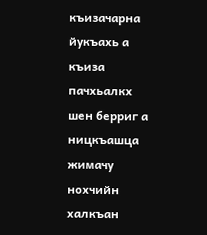къизачарна йукъахь а къиза пачхьалкх шен берриг а ницкъашца жимачу нохчийн халкъан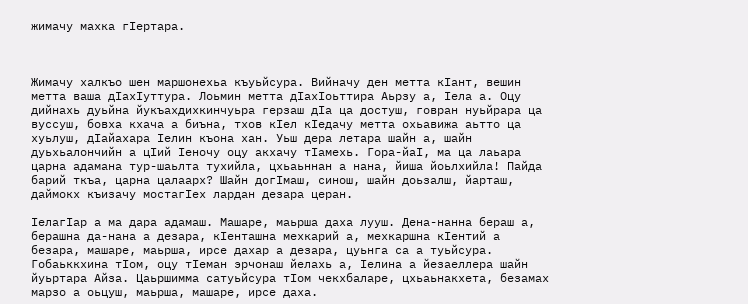жимачу махка гIертара.



Жимачу халкъо шен маршонехьа къуьйсура. Вийначу ден метта кIант, вешин метта ваша дIахIуттура. Лоьмин метта дIахIоьттира Аьрзу а, Iела а. Оцу дийнахь дуьйна йукъахдихкинчуьра герзаш дIа ца достуш, говран нуьйрара ца вуссуш, бовха кхача а биъна, тхов кIел кIедачу метта охьавижа аьтто ца хуьлуш, дIайахара Iелин къона хан. Уьш дера летара шайн а, шайн дуьхьалончийн а цIий Iеночу оцу акхачу тIамехь. Гора-йаI, ма ца лаьара царна адамана тур-шаьлта тухийла, цхьаьннан а нана, йиша йоьлхийла! Пайда барий ткъа, царна цалаарх? Шайн догIмаш, синош, шайн доьзалш, йарташ, даймокх къизачу мостагIех лардан дезара церан.

IелагIар а ма дара адамаш. Машаре, маьрша даха лууш. Дена-нанна бераш а, берашна да-нана а дезара, кIенташна мехкарий а, мехкаршна кIентий а безара, машаре, маьрша, ирсе дахар а дезара, цуьнга са а туьйсура. Гобаьккхина тIом, оцу тIеман эрчонаш йелахь а, Iелина а йезаеллера шайн йуьртара Айза. Цаьршимма сатуьйсура тIом чекхбаларе, цхьаьнакхета, безамах марзо а оьцуш, маьрша, машаре, ирсе даха.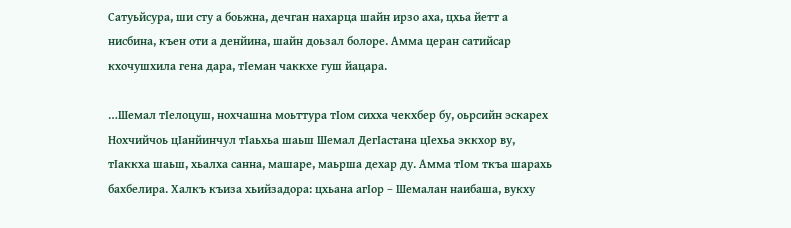Сатуьйсура, ши сту а боьжна, дечган нахарца шайн ирзо аха, цхьа йетт а нисбина, къен оти а денйина, шайн доьзал болоре. Амма церан сатийсар кхочушхила гена дара, тIеман чаккхе гуш йацара.

…Шемал тIелоцуш, нохчашна моьттура тIом сихха чекхбер бу, оьрсийн эскарех Нохчийчоь цIанйинчул тIаьхьа шаьш Шемал ДегIастана цIехьа эккхор ву, тIаккха шаьш, хьалха санна, машаре, маьрша дехар ду. Амма тIом ткъа шарахь бахбелира. Халкъ къиза хьийзадора: цхьана агIор – Шемалан наибаша, вукху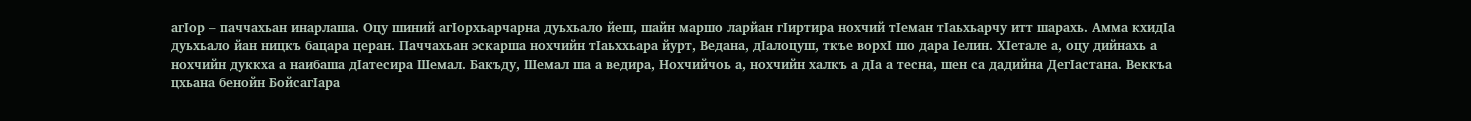агIор – паччахьан инарлаша. Оцу шиний агIорхьарчарна дуьхьало йеш, шайн маршо ларйан гIиртира нохчий тIеман тIаьхьарчу итт шарахь. Амма кхидIа дуьхьало йан ницкъ бацара церан. Паччахьан эскарша нохчийн тIаьххьара йурт, Ведана, дIалоцуш, ткъе ворхI шо дара Iелин. ХIетале а, оцу дийнахь а нохчийн дуккха а наибаша дIатесира Шемал. Бакъду, Шемал ша а ведира, Нохчийчоь а, нохчийн халкъ а дIа а тесна, шен са дадийна ДегIастана. Веккъа цхьана бенойн БойсагIара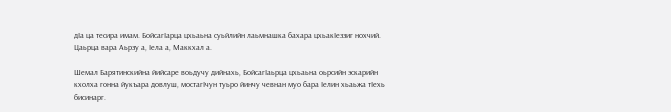дIа ца тесира имам. БойсагIарца цхьаьна суьйлийн лаьмнашка бахара цхьакIеззиг нохчий. Цаьрца вара Аьрзу а, Iела а, Маккхал а.

Шемал Барятинскийна йийсаре воьдучу дийнахь, БойсагIаьрца цхьаьна оьрсийн эскарийн кхолха гонна йукъара довлуш, мостагIчун туьро йинчу чевнан муо бара Iелин хьаьжа тIехь бисинарг.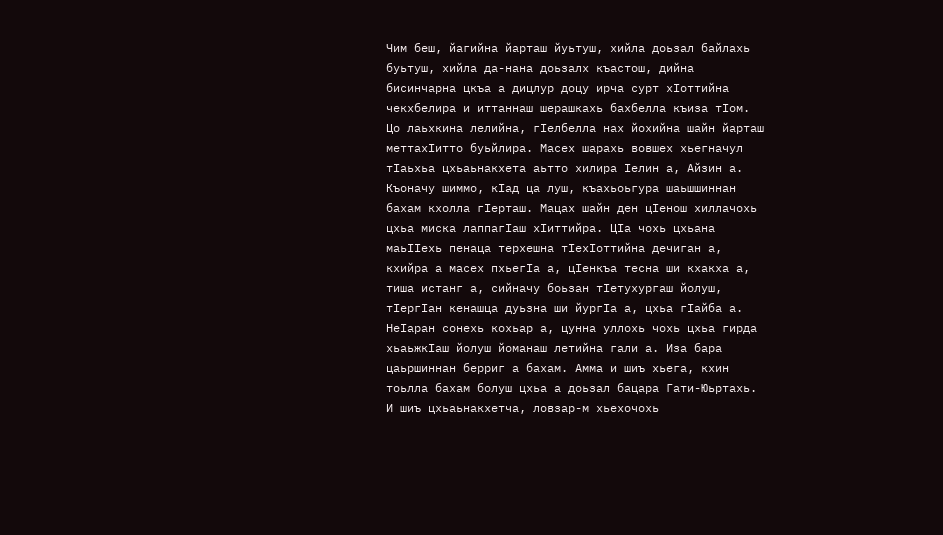Чим беш, йагийна йарташ йуьтуш, хийла доьзал байлахь буьтуш, хийла да-нана доьзалх къастош, дийна бисинчарна цкъа а дицлур доцу ирча сурт хIоттийна чекхбелира и иттаннаш шерашкахь бахбелла къиза тIом. Цо лаьхкина лелийна, гIелбелла нах йохийна шайн йарташ меттахIитто буьйлира. Масех шарахь вовшех хьегначул тIаьхьа цхьаьнакхета аьтто хилира Iелин а, Айзин а. Къоначу шиммо, кIад ца луш, къахьоьгура шаьшшиннан бахам кхолла гIерташ. Мацах шайн ден цIенош хиллачохь цхьа миска лаппагIаш хIиттийра. ЦIа чохь цхьана маьIIехь пенаца терхешна тIехIоттийна дечиган а, кхийра а масех пхьегIа а, цIенкъа тесна ши кхакха а, тиша истанг а, сийначу боьзан тIетухургаш йолуш, тIергIан кенашца дуьзна ши йургIа а, цхьа гIайба а. НеIаран сонехь кохьар а, цунна уллохь чохь цхьа гирда хьаьжкIаш йолуш йоманаш летийна гали а. Иза бара цаьршиннан берриг а бахам. Амма и шиъ хьега, кхин тоьлла бахам болуш цхьа а доьзал бацара Гати-Юьртахь. И шиъ цхьаьнакхетча, ловзар-м хьехочохь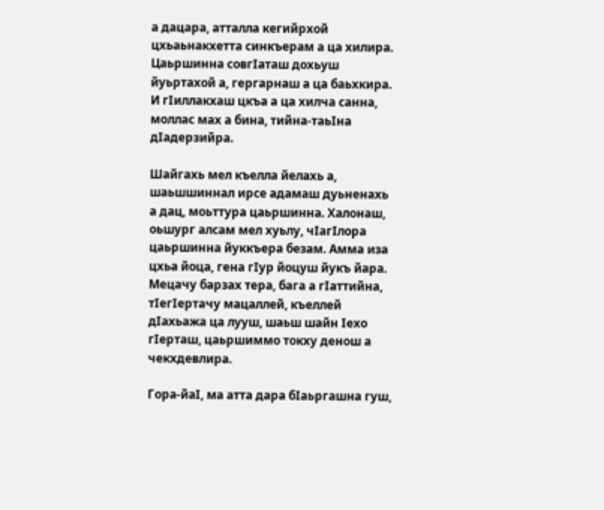а дацара, атталла кегийрхой цхьаьнакхетта синкъерам а ца хилира. Цаьршинна совгIаташ дохьуш йуьртахой а, гергарнаш а ца баьхкира. И гIиллакхаш цкъа а ца хилча санна, моллас мах а бина, тийна-таьIна дIадерзийра.

Шайгахь мел къелла йелахь а, шаьшшиннал ирсе адамаш дуьненахь а дац, моьттура цаьршинна. Халонаш, оьшург алсам мел хуьлу, чIагIлора цаьршинна йуккъера безам. Амма иза цхьа йоца, гена гIур йоцуш йукъ йара. Мецачу барзах тера, бага а гIаттийна, тIегIертачу мацаллей, къеллей дIахьажа ца лууш, шаьш шайн Iехо гIерташ, цаьршиммо токху денош а чекхдевлира.

Гора-йаI, ма атта дара бIаьргашна гуш,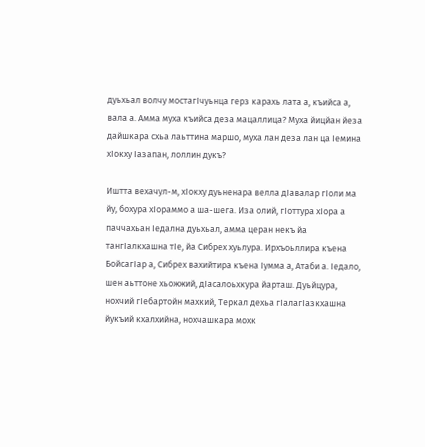дуьхьал волчу мостагIчуьнца герз карахь лата а, къийса а, вала а. Амма муха къийса деза мацаллица? Муха йицйан йеза дайшкара схьа лаьттина маршо, муха лан деза лан ца Iемина хIокху Iазапан, лоллин дукъ?

Иштта вехачул-м, хIокху дуьненара велла дIавалар гIоли ма йу, бохура хIораммо а ша-шега. Иза олий, гIоттура хIора а паччахьан Iедална дуьхьал, амма церан некъ йа тангIалкхашна тIе, йа Сибрех хуьлура. Ирхъоьллира къена БойсагIар а, Сибрех вахийтира къена Iумма а, Атаби а. Iедало, шен аьттоне хьожжий, дIасалоьхкура йарташ. Дуьйцура, нохчий гIебартойн махкий, Теркал дехьа гIалагIазкхашна йукъий кхалхийна, нохчашкара мохк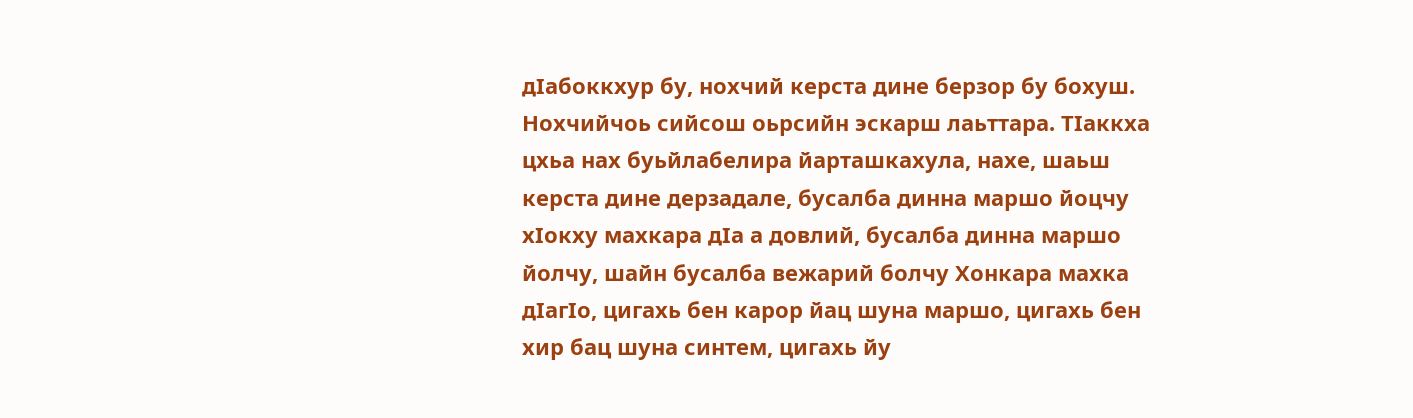дIабоккхур бу, нохчий керста дине берзор бу бохуш. Нохчийчоь сийсош оьрсийн эскарш лаьттара. ТIаккха цхьа нах буьйлабелира йарташкахула, нахе, шаьш керста дине дерзадале, бусалба динна маршо йоцчу хIокху махкара дIа а довлий, бусалба динна маршо йолчу, шайн бусалба вежарий болчу Хонкара махка дIагIо, цигахь бен карор йац шуна маршо, цигахь бен хир бац шуна синтем, цигахь йу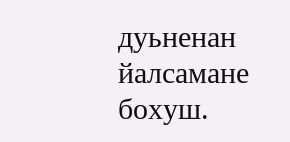дуьненан йалсамане бохуш.